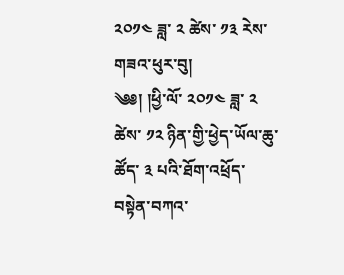༢༠༡༤ ཟླ་ ༢ ཚེས་ ༡༣ རེས་གཟའ་ཕུར་བུ།
༄༅། །ཕྱི་ལོ་ ༢༠༡༤ ཟླ་ ༢ ཚེས་ ༡༢ ཉིན་གྱི་ཕྱེད་ཡོལ་ཆུ་ཚོད་ ༣ པའི་ཐོག་འཕྲོད་བསྟེན་བཀའ་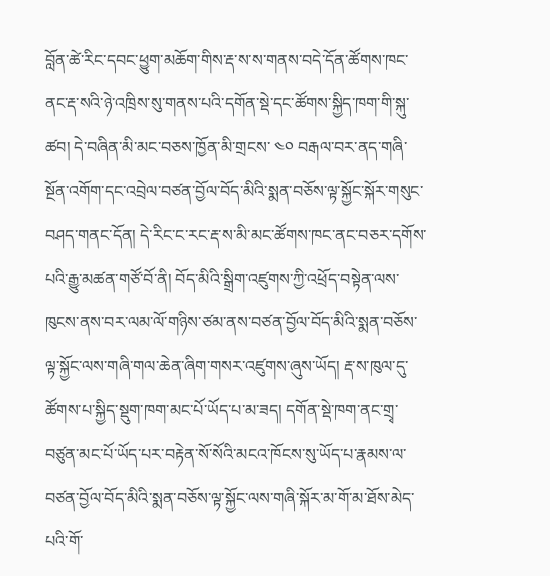བློན་ཚེ་རིང་དབང་ཕྱུག་མཆོག་གིས་རྡ་ས་ས་གནས་བདེ་དོན་ཚོགས་ཁང་ནང་རྡ་སའི་ཉེ་འཁྲིས་སུ་གནས་པའི་དགོན་སྡེ་དང་ཚོགས་སྐྱིད་ཁག་གི་སྐུ་ཚབ། དེ་བཞིན་མི་མང་བཅས་ཁྱོན་མི་གྲངས་ ༤༠ བརྒལ་བར་ནད་གཞི་སྔོན་འགོག་དང་འབྲེལ་བཙན་བྱོལ་བོད་མིའི་སྨན་བཅོས་ལྟ་སྐྱོང་སྐོར་གསུང་བཤད་གནང་དོན། དེ་རིང་ང་རང་རྡ་ས་མི་མང་ཚོགས་ཁང་ནང་བཅར་དགོས་པའི་རྒྱུ་མཚན་གཙོ་བོ་ནི། བོད་མིའི་སྒྲིག་འཛུགས་ཀྱི་འཕྲོད་བསྟེན་ལས་ཁུངས་ནས་བར་ལམ་ལོ་གཉིས་ཙམ་ནས་བཙན་བྱོལ་བོད་མིའི་སྨན་བཅོས་ལྟ་སྐྱོང་ལས་གཞི་གལ་ཆེན་ཞིག་གསར་འཛུགས་ཞུས་ཡོད། རྡ་ས་ཁུལ་དུ་ཚོགས་པ་སྐྱིད་སྡུག་ཁག་མང་པོ་ཡོད་པ་མ་ཟད། དགོན་སྡེ་ཁག་ནང་གྲྭ་བཙུན་མང་པོ་ཡོད་པར་བརྟེན་སོ་སོའི་མངའ་ཁོངས་སུ་ཡོད་པ་རྣམས་ལ་བཙན་བྱོལ་བོད་མིའི་སྨན་བཅོས་ལྟ་སྐྱོང་ལས་གཞི་སྐོར་མ་གོ་མ་ཐོས་མེད་པའི་གོ་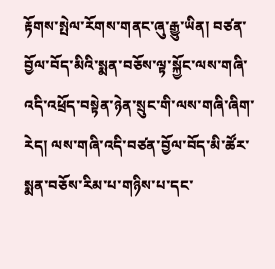རྟོགས་སྤེལ་རོགས་གནང་ཞུ་རྒྱུ་ཡིན། བཙན་བྱོལ་བོད་མིའི་སྨན་བཅོས་ལྟ་སྐྱོང་ལས་གཞི་འདི་འཕྲོད་བསྟེན་ཉེན་སྲུང་གི་ལས་གཞི་ཞིག་རེད། ལས་གཞི་འདི་བཙན་བྱོལ་བོད་མི་ཚོར་སྨན་བཅོས་རིམ་པ་གཉིས་པ་དང་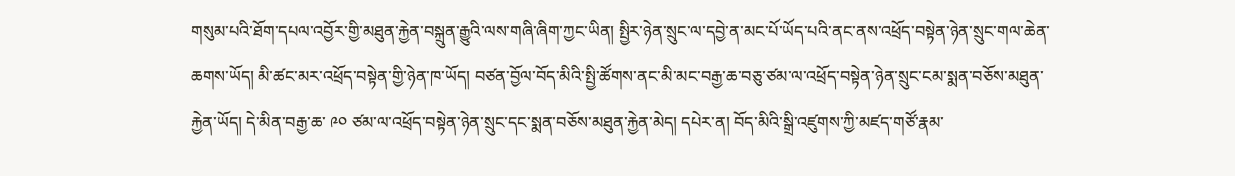གསུམ་པའི་ཐོག་དཔལ་འབྱོར་གྱི་མཐུན་རྐྱེན་བསྐྲུན་རྒྱུའི་ལས་གཞི་ཞིག་ཀྱང་ཡིན། སྤྱིར་ཉེན་སྲུང་ལ་དབྱེ་ན་མང་པོ་ཡོད་པའི་ནང་ནས་འཕྲོད་བསྟེན་ཉེན་སྲུང་གལ་ཆེན་ཆགས་ཡོད། མི་ཚང་མར་འཕྲོད་བསྟེན་གྱི་ཉེན་ཁ་ཡོད། བཙན་བྱོལ་བོད་མིའི་སྤྱི་ཚོགས་ནང་མི་མང་བརྒྱ་ཆ་བཅུ་ཙམ་ལ་འཕྲོད་བསྟེན་ཉེན་སྲུང་ངམ་སྨན་བཅོས་མཐུན་རྐྱེན་ཡོད། དེ་མིན་བརྒྱ་ཆ་ ༩༠ ཙམ་ལ་འཕྲོད་བསྟེན་ཉེན་སྲུང་དང་སྨན་བཅོས་མཐུན་རྐྱེན་མེད། དཔེར་ན། བོད་མིའི་སྒྲི་འཛུགས་ཀྱི་མཛད་གཙོ་རྣམ་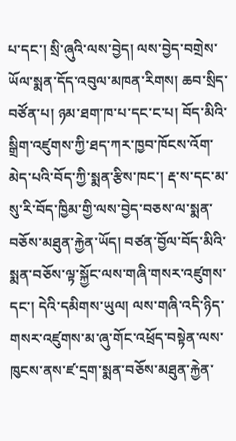པ་དང་། སྲི་ཞུའི་ལས་བྱེད། ལས་བྱེད་བགྲེས་ཡོལ་སྨན་དོད་འབུལ་མཁན་རིགས། ཆབ་སྲིད་བཙོན་པ། ཉམ་ཐག་ཁ་པ་དང་ང་པ། བོད་མིའི་སྒྲིག་འཛུགས་ཀྱི་ཐད་ཀར་ཁྱབ་ཁོངས་འོག་མེད་པའི་བོད་ཀྱི་སྨན་རྩིས་ཁང་། རྡ་ས་དང་མ་སུ་རི་བོད་ཁྱིམ་གྱི་ལས་བྱེད་བཅས་ལ་སྨན་བཅོས་མཐུན་རྐྱེན་ཡོད། བཙན་བྱོལ་བོད་མིའི་སྨན་བཅོས་ལྟ་སྐྱོང་ལས་གཞི་གསར་འཛུགས་དང་། དེའི་དམིགས་ཡུལ། ལས་གཞི་འདི་ཉིད་གསར་འཛུགས་མ་ཞུ་གོང་འཕྲོད་བསྟེན་ལས་ཁུངས་ནས་ཛ་དྲག་སྨན་བཅོས་མཐུན་རྐྱེན་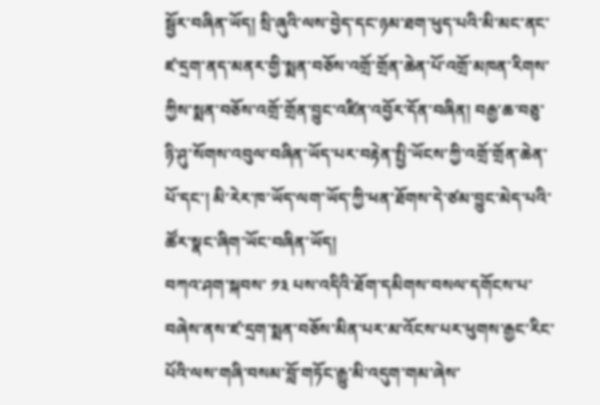སྦྱོར་བཞིན་ཡོད། སྲི་ཞུའི་ལས་བྱེད་དང་ཉམ་ཐག་ཕུད་པའི་མི་མང་ནང་ཛ་དྲག་ནད་མནར་གྱི་སྨན་བཅོས་འགྲོ་གྲོན་ཆེན་པོ་འགྲོ་མཁན་རིགས་ཀྱིས་སྨན་བཅོས་འགྲོ་གྲོན་བྱུང་འཛིན་འབྱོར་དོན་བཞིན། བརྒྱ་ཆ་བཅུ་ཉི་ཤུ་སོགས་འབུལ་བཞིན་ཡོད་པར་བརྟེན་སྤྱི་ཡོངས་ཀྱི་འགྲོ་གྲོན་ཆེན་པོ་དང་། མི་རེར་ཁ་ཡོད་ལག་ཡོད་ཀྱི་ཕན་ཐོགས་དེ་ཙམ་བྱུང་མེད་པའི་ཚོར་སྣང་ཞིག་ཡོང་བཞིན་ཡོད།
བཀའ་ཤག་སྐབས་ ༡༣ པས་འདིའི་ཐོག་དམིགས་བསལ་དགོངས་པ་བཞེས་ནས་ཛ་དྲག་སྨན་བཅོས་མིན་པར་མ་འོངས་པར་ཕུགས་རྒྱང་རིང་པོའི་ལས་གཞི་བསམ་བློ་གཏོང་རྒྱུ་མི་འདུག་གམ་ཞེས་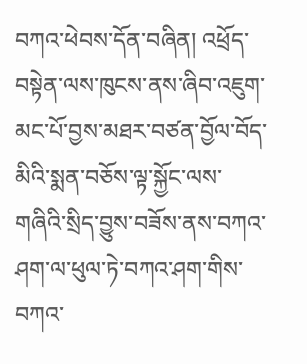བཀའ་ཕེབས་དོན་བཞིན། འཕྲོད་བསྟེན་ལས་ཁུངས་ནས་ཞིབ་འཇུག་མང་པོ་བྱས་མཐར་བཙན་བྱོལ་བོད་མིའི་སྨན་བཅོས་ལྟ་སྐྱོང་ལས་གཞིའི་སྲིད་བྱུས་བཟོས་ནས་བཀའ་ཤག་ལ་ཕུལ་ཏེ་བཀའ་ཤག་གིས་བཀའ་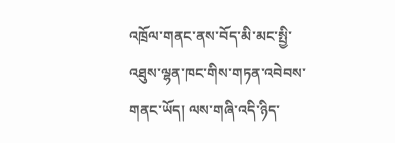འཁྲོལ་གནང་ནས་བོད་མི་མང་སྤྱི་འཐུས་ལྷན་ཁང་གིས་གཏན་འབེབས་གནང་ཡོད། ལས་གཞི་འདི་ཉིད་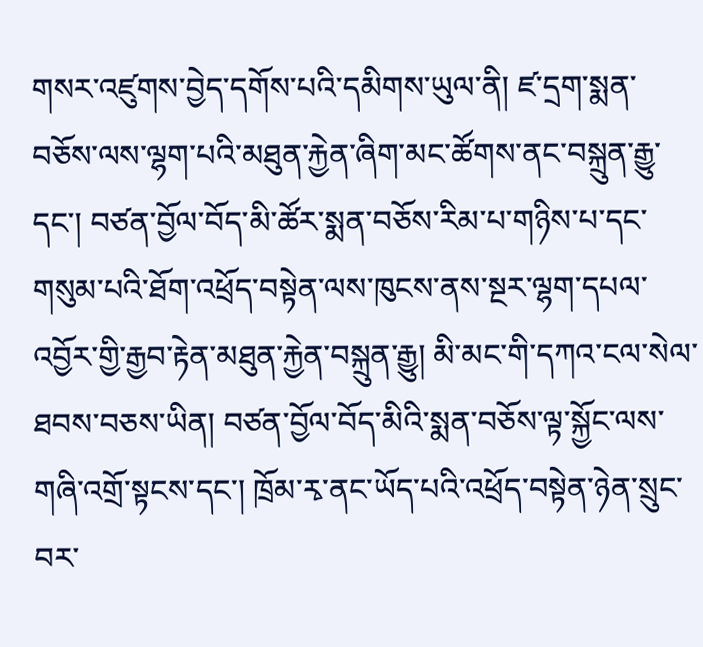གསར་འཛུགས་བྱེད་དགོས་པའི་དམིགས་ཡུལ་ནི། ཛ་དྲག་སྨན་བཅོས་ལས་ལྷག་པའི་མཐུན་རྐྱེན་ཞིག་མང་ཚོགས་ནང་བསྐྲུན་རྒྱུ་དང་། བཙན་བྱོལ་བོད་མི་ཚོར་སྨན་བཅོས་རིམ་པ་གཉིས་པ་དང་གསུམ་པའི་ཐོག་འཕྲོད་བསྟེན་ལས་ཁུངས་ནས་སྔར་ལྷག་དཔལ་འབྱོར་གྱི་རྒྱབ་རྟེན་མཐུན་རྐྱེན་བསྐྲུན་རྒྱུ། མི་མང་གི་དཀའ་ངལ་སེལ་ཐབས་བཅས་ཡིན། བཙན་བྱོལ་བོད་མིའི་སྨན་བཅོས་ལྟ་སྐྱོང་ལས་གཞི་འགྲོ་སྟངས་དང་། ཁྲོམ་རྭ་ནང་ཡོད་པའི་འཕྲོད་བསྟེན་ཉེན་སྲུང་བར་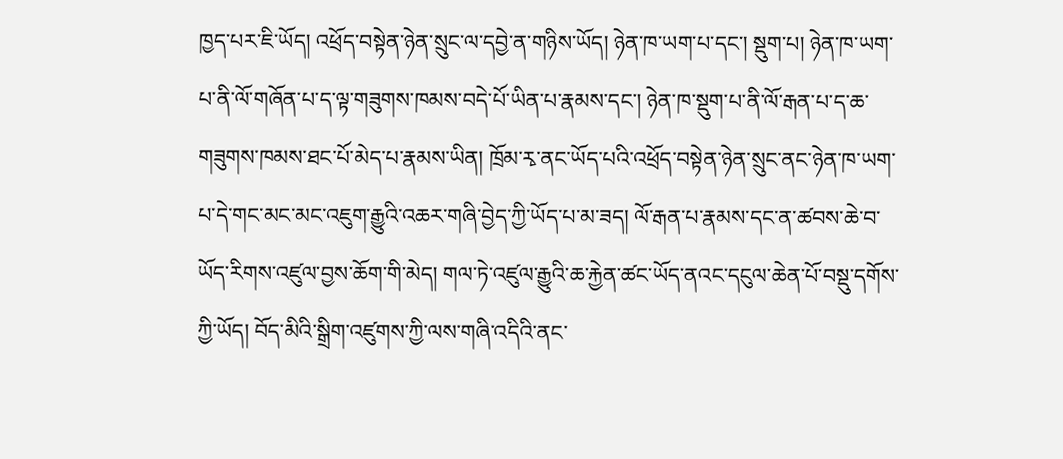ཁྱད་པར་ཇི་ཡོད། འཕྲོད་བསྟེན་ཉེན་སྲུང་ལ་དབྱེ་ན་གཉིས་ཡོད། ཉེན་ཁ་ཡག་པ་དང་། སྡུག་པ། ཉེན་ཁ་ཡག་པ་ནི་ལོ་གཞོན་པ་ད་ལྟ་གཟུགས་ཁམས་བདེ་པོ་ཡིན་པ་རྣམས་དང་། ཉེན་ཁ་སྡུག་པ་ནི་ལོ་རྒན་པ་ད་ཆ་གཟུགས་ཁམས་ཐང་པོ་མེད་པ་རྣམས་ཡིན། ཁྲོམ་རྭ་ནང་ཡོད་པའི་འཕྲོད་བསྟེན་ཉེན་སྲུང་ནང་ཉེན་ཁ་ཡག་པ་དེ་གང་མང་མང་འཇུག་རྒྱུའི་འཆར་གཞི་བྱེད་ཀྱི་ཡོད་པ་མ་ཟད། ལོ་རྒན་པ་རྣམས་དང་ན་ཚབས་ཆེ་བ་ཡོད་རིགས་འཛུལ་བྱས་ཆོག་གི་མེད། གལ་ཏེ་འཛུལ་རྒྱུའི་ཆ་རྐྱེན་ཚང་ཡོད་ནའང་དངུལ་ཆེན་པོ་བསྡུ་དགོས་ཀྱི་ཡོད། བོད་མིའི་སྒྲིག་འཛུགས་ཀྱི་ལས་གཞི་འདིའི་ནང་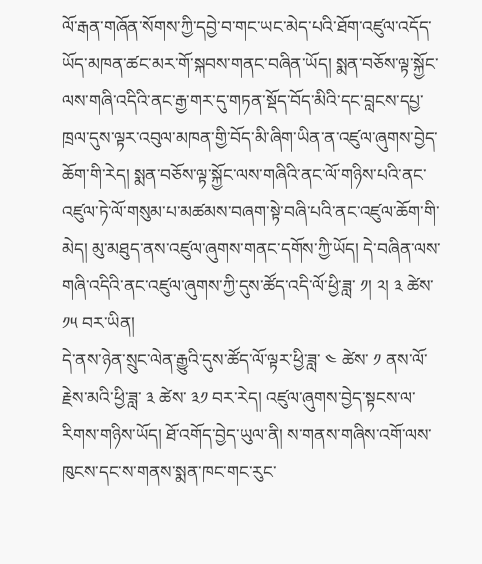ལོ་རྒན་གཞོན་སོགས་ཀྱི་དབྱེ་བ་གང་ཡང་མེད་པའི་ཐོག་འཛུལ་འདོད་ཡོད་མཁན་ཚང་མར་གོ་སྐབས་གནང་བཞིན་ཡོད། སྨན་བཅོས་ལྟ་སྐྱོང་ལས་གཞི་འདིའི་ནང་རྒྱ་གར་དུ་གཏན་སྡོད་བོད་མིའི་དང་བླངས་དཔྱ་ཁྲལ་དུས་ལྟར་འབུལ་མཁན་གྱི་བོད་མི་ཞིག་ཡིན་ན་འཛུལ་ཞུགས་བྱེད་ཆོག་གི་རེད། སྨན་བཅོས་ལྟ་སྐྱོང་ལས་གཞིའི་ནང་ལོ་གཉིས་པའི་ནང་འཛུལ་ཏེ་ལོ་གསུམ་པ་མཚམས་བཞག་སྟེ་བཞི་པའི་ནང་འཛུལ་ཆོག་གི་མེད། མུ་མཐུད་ནས་འཛུལ་ཞུགས་གནང་དགོས་ཀྱི་ཡོད། དེ་བཞིན་ལས་གཞི་འདིའི་ནང་འཛུལ་ཞུགས་ཀྱི་དུས་ཚོད་འདི་ལོ་ཕྱི་ཟླ་ ༡། ༢། ༣ ཚེས་ ༡༥ བར་ཡིན།
དེ་ནས་ཉེན་སྲུང་ལེན་རྒྱུའི་དུས་ཚོད་ལོ་ལྟར་ཕྱི་ཟླ་ ༤ ཚེས་ ༡ ནས་ལོ་རྗེས་མའི་ཕྱི་ཟླ་ ༣ ཚེས་ ༣༡ བར་རེད། འཛུལ་ཞུགས་བྱེད་སྟངས་ལ་རིགས་གཉིས་ཡོད། ཐོ་འགོད་བྱེད་ཡུལ་ནི། ས་གནས་གཞིས་འགོ་ལས་ཁུངས་དང་ས་གནས་སྨན་ཁང་གང་རུང་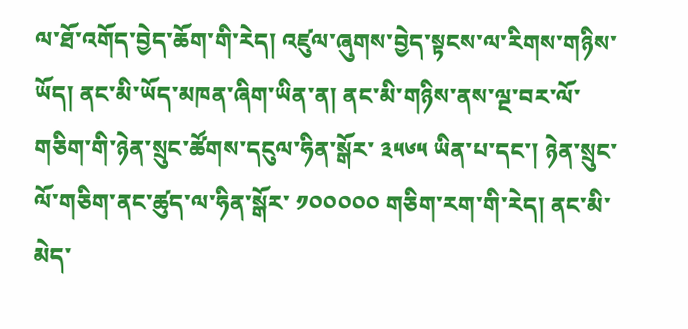ལ་ཐོ་འགོད་བྱེད་ཆོག་གི་རེད། འཛུལ་ཞུགས་བྱེད་སྟངས་ལ་རིགས་གཉིས་ཡོད། ནང་མི་ཡོད་མཁན་ཞིག་ཡིན་ན། ནང་མི་གཉིས་ནས་ལྔ་བར་ལོ་གཅིག་གི་ཉེན་སྲུང་ཚོགས་དངུལ་ཧིན་སྒོར་ ༣༥༦༥ ཡིན་པ་དང་། ཉེན་སྲུང་ལོ་གཅིག་ནང་ཚུད་ལ་ཧིན་སྒོར་ ༡༠༠༠༠༠ གཅིག་རག་གི་རེད། ནང་མི་མེད་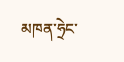མཁན་ཧྲེང་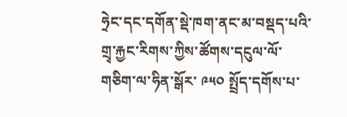ཧྲེང་དང་དགོན་སྡེ་ཁག་ནང་མ་བསྡད་པའི་གྲྭ་རྐྱང་རིགས་ཀྱིས་ཚོགས་དངུལ་ལོ་གཅིག་ལ་ཧིན་སྒོར་ ༩༥༠ སྤྲོད་དགོས་པ་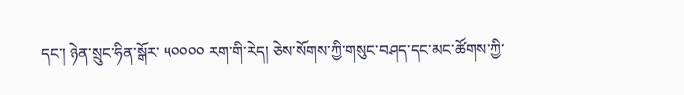དང་། ཉེན་སྲུང་ཧིན་སྒོར་ ༥༠༠༠༠ རག་གི་རེད། ཅེས་སོགས་ཀྱི་གསུང་བཤད་དང་མང་ཚོགས་ཀྱི་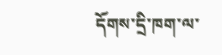དོགས་དྲི་ཁག་ལ་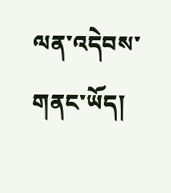ལན་འདེབས་གནང་ཡོད།